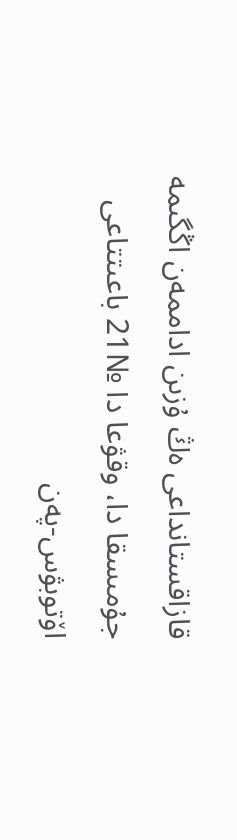قازاقستانداعى ەڭ ۇزىن اداممەن اڭگىمە
جۇمىسقا دا، وقۋعا دا №21 باعىتتاعى اۆتوبۋس-پەن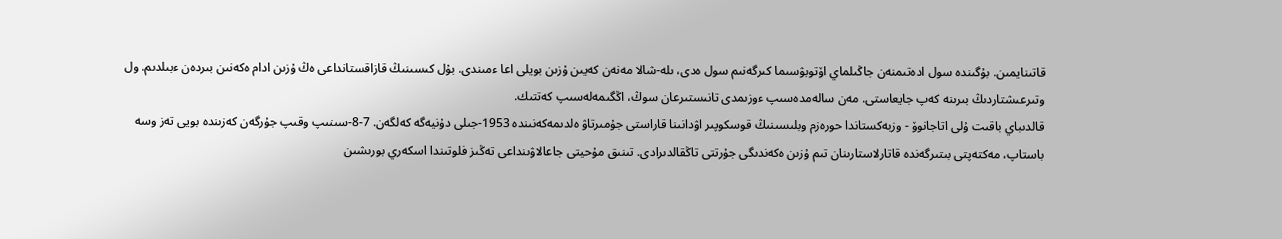قاتىنايمىن. بۇگىندە سول ادەتىمنەن جاڭىلماي اۆتوبۋسىما كىرگەنىم سول ەدى، ىلە-شالا مەنەن كەيىن ۇزىن بويلى اعا ءمىندى. بۇل كىسىنىڭ قازاقستانداعى ەڭ ۇزىن ادام ەكەنىن بىردەن ءبىلدىم. ول وتىرعىشتاردىڭ بىرىنە كەپ جايعاستى. مەن سالەمدەسىپ ءوزىمدى تانىستىرعان سوڭ، اڭگىمەلەسىپ كەتتىك.
قالدىباي باقىت ۇلى اتاجانوۆ - وزبەكستاندا حورەزم وبلىسىنىڭ قوسكوپىر اۋدانىنا قاراستى جۇمىرتاۋ ەلدىمەكەنىندە 1953-جىلى دۇنيەگە كەلگەن. 7-8-سىنىپ وقىپ جۇرگەن كەزىندە بويى تەز وسە باستاپ، مەكتەپتى بىتىرگەندە قاتارلاستارىنان تىم ۇزىن ەكەندىگى جۇرتتى تاڭقالدىرادى. تىنىق مۇحيتى جاعالاۋىنداعى تەڭىز فلوتىندا اسكەري بورىشىن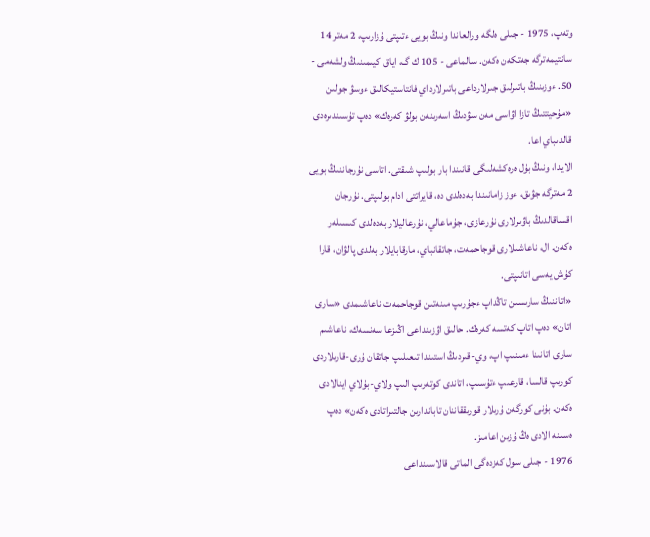وتەپ، 1975 - جىلى ەلگە ورالعاندا ونىڭ بويى ءتىپتى ۇزارىپ، 2 مەتر 14 سانتيمەترگە جەتكەن ەكەن. سالماعى - 105 ك گ، اياق كيىمىنىڭ ولشەمى - 50. ءوزىنىڭ باتىرلىق جىرلارداعى باتىرلارداي فانتاستيكالىق ءوسۋ جولىن «مۇحيتتىڭ تازا اۋاسى مەن سۋدىڭ اسەرىنەن بولۋ كەرەك» دەپ تۇسىندىرەدى قالدىباي اعا.
الايدا، ونىڭ بۇل ەرەكشەلىگى قانىندا بار بولىپ شىقتى. اتاسى نۇرجاننىڭ بويى 2 مەترگە جۋىق، ءوز زامانىندا بەدەلدى دە، قايراتتى ادام بولىپتى. نۇرجان اقساقالدىڭ باۋىرلارى نۇرعازى، جۇماعالي، نۇرعاليلار بەدەلدى كىسىلەر ەكەن. ال، ناعاشىلارى قوجاحمەت، جاتقانباي، مارقابايلار بەلدى پالۋان، قارا كۇش يەسى اتانىپتى.
«اتاننىڭ سارىسىن تاڭداپ ءجۇرىپ مىنەتىن قوجاحمەت ناعاشىمدى «سارى اتان» دەپ اتاپ كەتسە كەرەك. حالىق اۋزىنداعى اڭىزعا سەنسەك، ناعاشىم سارى اتانىنا ءمىنىپ اپ، وي-قىردىڭ استىندا تىعىلىپ جاتقان ۇرى-قارىلاردى كورىپ قالسا، قارعىپ ءتۇسىپ، اتاندى كوتەرىپ الىپ ولاي-بۇلاي اينالادى ەكەن. بۇنى كورگەن ۇرىلار قورىققاننان تاباندارىن جالتىراتادى ەكەن» دەپ ەسىنە الادى ەڭ ۇزىن اعامىز.
1976 - جىلى سول كەزدەگى الماتى قالاسىنداعى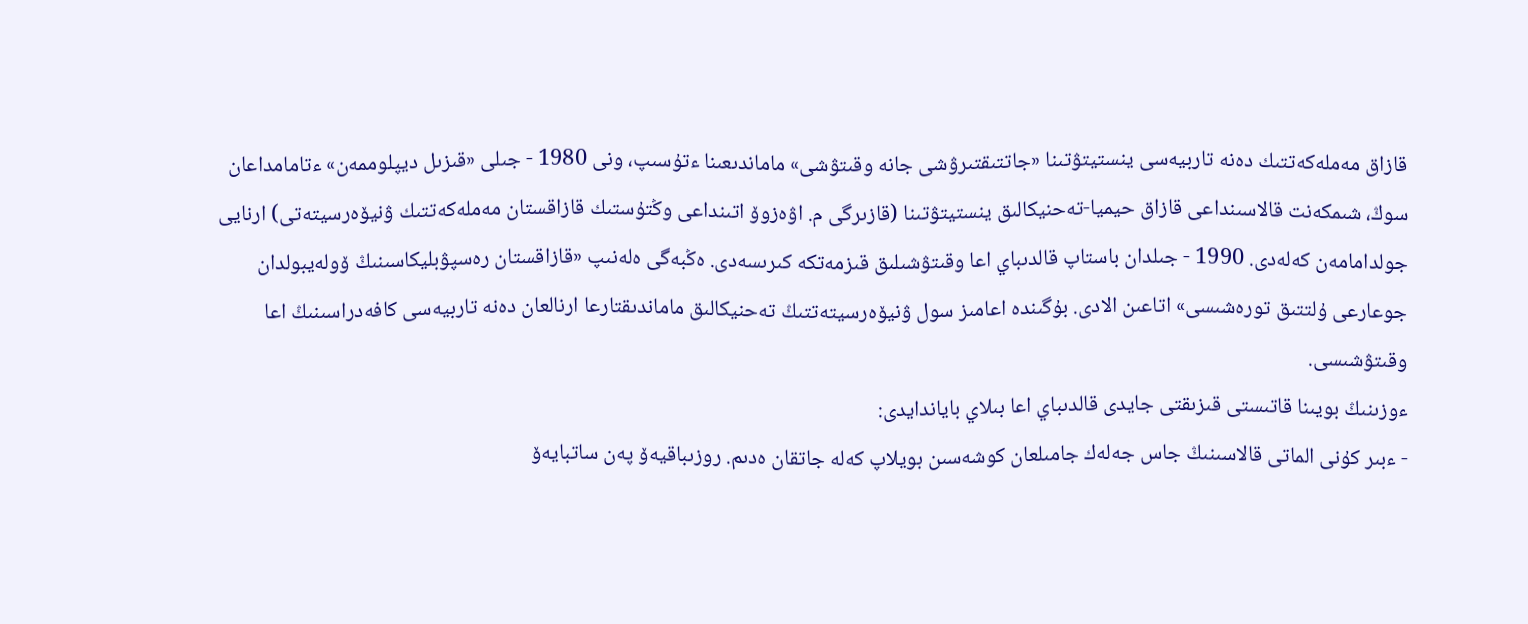قازاق مەملەكەتتىك دەنە تاربيەسى ينستيتۋتىنا «جاتتىقتىرۋشى جانە وقىتۋشى» ماماندىعىنا ءتۇسىپ، ونى 1980 - جىلى «قىزىل ديپلوممەن» ءتامامداعان سوڭ، شىمكەنت قالاسىنداعى قازاق حيميا-تەحنيكالىق ينستيتۋتىنا (قازىرگى م. اۋەزوۆ اتىنداعى وڭتۇستىك قازاقستان مەملەكەتتىك ۋنيۆەرسيتەتى) ارنايى جولدامامەن كەلەدى. 1990 - جىلدان باستاپ قالدىباي اعا وقىتۋشىلىق قىزمەتكە كىرىسەدى. ەڭبەگى ەلەنىپ «قازاقستان رەسپۋبليكاسىنىڭ ۆولەيبولدان جوعارعى ۇلتتىق تورەشىسى» اتاعىن الادى. بۇگىندە اعامىز سول ۋنيۆەرسيتەتتىڭ تەحنيكالىق ماماندىقتارعا ارنالعان دەنە تاربيەسى كافەدراسىنىڭ اعا وقىتۋشىسى.
ءوزىنىڭ بويىنا قاتىستى قىزىقتى جايدى قالدىباي اعا بىلاي باياندايدى:
- ءبىر كۇنى الماتى قالاسىنىڭ جاس جەلەك جامىلعان كوشەسىن بويلاپ كەلە جاتقان ەدىم. روزىباقيەۆ پەن ساتبايەۆ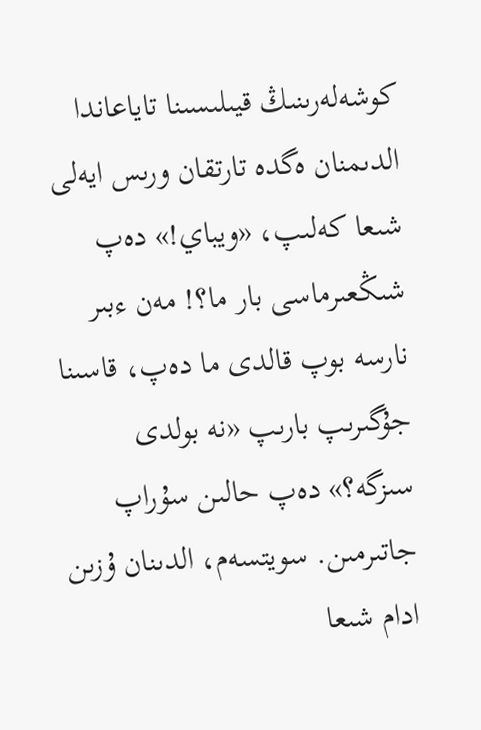كوشەلەرىنىڭ قيىلىسىنا تاياعاندا الدىمنان ەگدە تارتقان ورىس ايەلى شىعا كەلىپ، «ويباي!» دەپ شىڭعىرماسى بار ما؟! مەن ءبىر نارسە بوپ قالدى ما دەپ، قاسىنا جۇگىرىپ بارىپ «نە بولدى سىزگە؟» دەپ حالىن سۇراپ جاتىرمىن. سويتسەم، الدىنان ۇزىن ادام شىعا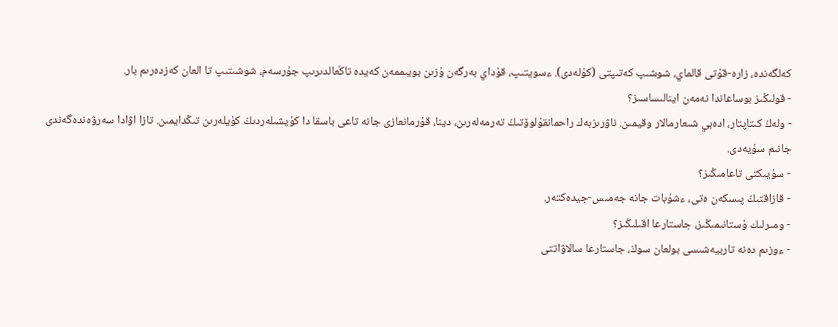كەلگەندە، زارە-قۇتى قالماي، شوشىپ كەتىپتى (كۇلەدى). ءسويتىپ، قۇداي بەرگەن ۇزىن بويىممەن كەيدە تاڭعالدىرىپ جۇرسەم، شوشىتىپ تا العان كەزدەرىم بار.
- قولىڭىز بوساعاندا نەمەن اينالىساسىز؟
- ولەڭ كىتاپتار، ادەبي شىعارمالار وقيمىن. ناۋرىزبەك راحمانقۇلوۆتىڭ تەرمەلەرىن، دينا، قۇرمانعازى جانە تاعى باسقا دا كۇيشىلەردىڭ كۇيلەرىن تىڭدايمىن. تازا اۋادا سەرۋەندەگەندى جانىم سۇيەدى.
- سۇيىكتى تاعامىڭىز؟
- قازاقتىڭ پىسكەن ەتى، ءشۇبات جانە جەمىس-جيدەكتەر.
- ومىرلىك ۇستانىمىڭىز، جاستارعا اقىلىڭىز؟
- ءوزىم دەنە تاربيەشىسى بولعان سوڭ، جاستارعا سالاۋاتتى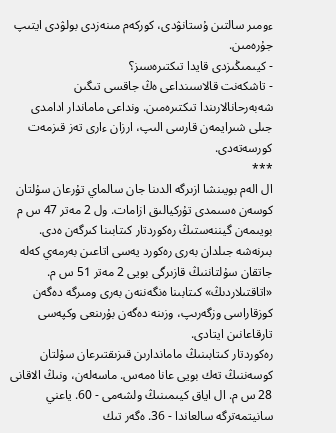ءومىر سالتىن ۇستانۋدى، كوركەم مىنەزدى بولۋدى ايتىپ جۇرەمىن.
- كيىمىڭىزدى قايدا تىكتىرەسىز؟
- تاشكەنت قالاسىنداعى ەڭ جاقسى تىگىن شەبەرحانالارىندا تىكتىرەمىن. ونداعى ماماندار ادامدى جىلى شىرايمەن قارسى الىپ، ارزان ءارى تەز قىزمەت كورسەتەدى.
***
ال الەم بويىنشا ازىرگە الدىنا جان سالماي تۇرعان سۇلتان كوسەن ەسىمدى تۇركيالىق ازامات. ول 2 مەتر 47 س م بويىمەن گيننەستىڭ رەكوردتار كىتابىنا كىرگەن ەدى. بىرنەشە جىلدان بەرى رەكورد يەسى اتاعىن بەرمەي كەلە جاتقان سۇلتاننىڭ قازىرگى بويى 2 مەتر 51 س م. «اتاقتىلاردىڭ» كىتابىنا ەنگەننەن بەرى ومىرگە دەگەن كوزقاراسى وزگەرىپ، وزىنە دەگەن بۇرىنعى وكپەسى تارقاعانىن ايتادى.
رەكوردتار كىتابىنىڭ ماماندارىن قىزىقتىرعان سۇلتان كوسەننىڭ تەك بويى عانا ەمەس. ماسەلەن، ونىڭ الاقانى 28 س م. ال اياق كيىمىنىڭ ولشەمى - 60. ياعني سانيتمەترگە سالعاندا - 36. ەگەر تىك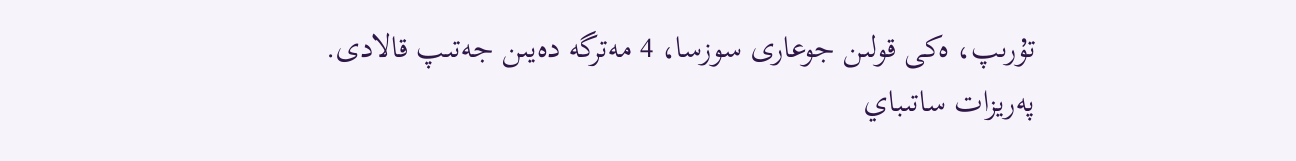تۇرىپ، ەكى قولىن جوعارى سوزسا، 4 مەترگە دەيىن جەتىپ قالادى.
پەريزات ساتىباي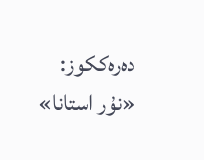دەرەككوز: «نۇر استانا»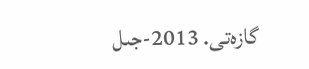گازەتى. 2013-جىل